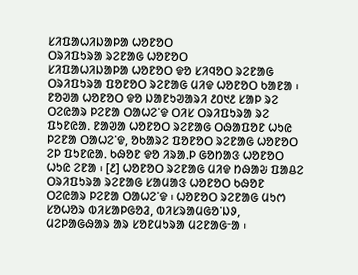ᱥᱤᱯᱟᱦᱤᱡᱟᱞᱟ ᱦᱚᱱᱚᱛ
ᱛᱨᱤᱯᱩᱨᱟ ᱨᱮᱱᱟᱜ ᱦᱚᱱᱚᱛ
ᱥᱤᱯᱟᱦᱤᱡᱟᱞᱟ ᱦᱚᱱᱚᱛ ᱫᱚ ᱥᱤᱧᱚᱛ ᱨᱮᱱᱟᱜ ᱛᱨᱤᱯᱩᱨᱟ ᱯᱚᱱᱚᱛ ᱨᱮᱱᱟᱜ ᱢᱤᱫ ᱦᱚᱱᱚᱛ ᱠᱟᱱᱟ ᱾ ᱱᱚᱣᱟ ᱦᱚᱱᱚᱛ ᱫᱚ ᱡᱟᱱᱩᱣᱟᱨᱤ ᱒᱐᱑᱒ ᱥᱟᱞ ᱨᱮ ᱛᱮᱭᱟᱨ ᱞᱮᱱᱟ ᱛᱟᱦᱮᱸᱫ ᱛᱤᱥ ᱛᱨᱤᱯᱩᱨᱟ ᱨᱮ ᱯᱩᱱᱭᱟᱹ ᱱᱟᱣᱟ ᱦᱚᱱᱚᱛ ᱨᱮᱱᱟᱜ ᱛᱷᱟᱯᱚᱱ ᱦᱩᱭ ᱞᱮᱱᱟ ᱛᱟᱦᱮᱸᱫ, ᱚᱠᱟᱨᱮ ᱯᱚᱱᱚᱛ ᱨᱮᱱᱟᱜ ᱦᱚᱱᱚᱛ ᱮᱞ ᱯᱩᱱᱭᱟᱹ ᱠᱷᱚᱱ ᱫᱚ ᱤᱨᱟᱹᱞ ᱜᱚᱴᱟᱝ ᱦᱚᱱᱚᱛ ᱦᱩᱭ ᱮᱱᱟ ᱾ [᱒] ᱦᱚᱱᱚᱛ ᱨᱮᱱᱟᱜ ᱢᱤᱫ ᱴᱷᱟᱶ ᱯᱟᱪᱮ ᱛᱨᱤᱯᱩᱨᱟ ᱨᱮᱱᱟᱜ ᱥᱟᱢᱟᱝ ᱦᱚᱱᱚᱛ ᱠᱷᱚᱱ ᱛᱮᱭᱟᱨ ᱞᱮᱱᱟ ᱛᱟᱦᱮᱸᱫ ᱾ ᱦᱚᱱᱚᱛ ᱨᱮᱱᱟᱜ ᱢᱩᱬ ᱥᱚᱦᱚᱨ ᱵᱤᱥᱟᱞᱜᱚᱲ, ᱵᱤᱥᱨᱟᱢᱜᱚᱸᱡᱽ, ᱢᱮᱞᱟᱜᱷᱟᱨ ᱟᱨ ᱥᱚᱱᱢᱩᱨᱟ ᱢᱮᱱᱟᱜᱼᱟ ᱾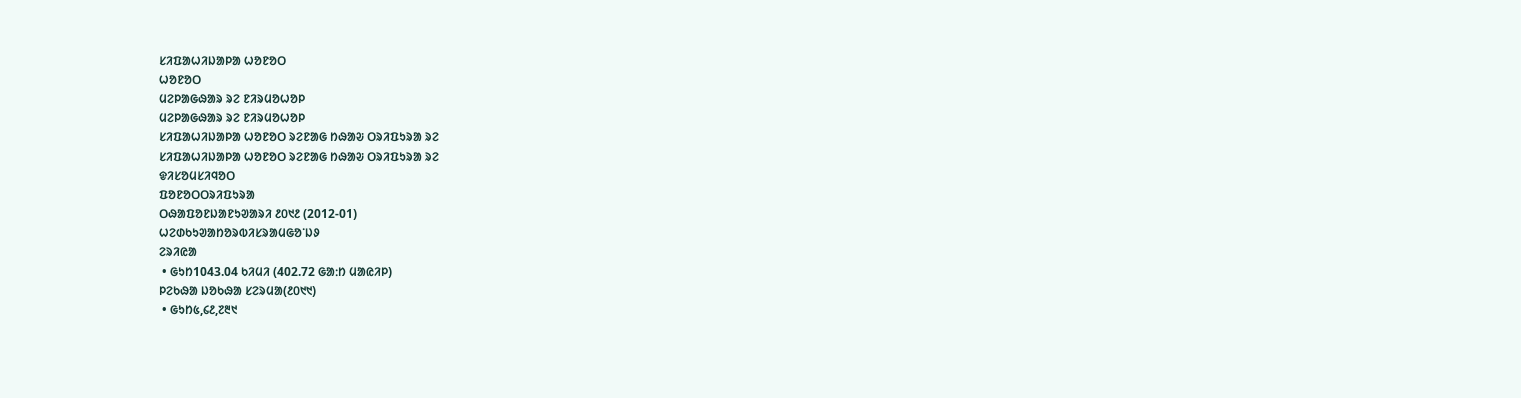ᱥᱤᱯᱟᱦᱤᱡᱟᱞᱟ ᱦᱚᱱᱚᱛ
ᱦᱚᱱᱚᱛ
ᱢᱮᱞᱟᱜᱷᱟᱨ ᱨᱮ ᱱᱤᱨᱢᱚᱦᱚᱞ
ᱢᱮᱞᱟᱜᱷᱟᱨ ᱨᱮ ᱱᱤᱨᱢᱚᱦᱚᱞ
ᱥᱤᱯᱟᱦᱤᱡᱟᱞᱟ ᱦᱚᱱᱚᱛ ᱨᱮᱱᱟᱜ ᱴᱷᱟᱶ ᱛᱨᱤᱯᱩᱨᱟ ᱨᱮ
ᱥᱤᱯᱟᱦᱤᱡᱟᱞᱟ ᱦᱚᱱᱚᱛ ᱨᱮᱱᱟᱜ ᱴᱷᱟᱶ ᱛᱨᱤᱯᱩᱨᱟ ᱨᱮ
ᱫᱤᱥᱚᱢᱥᱤᱧᱚᱛ
ᱯᱚᱱᱚᱛᱛᱨᱤᱯᱩᱨᱟ
ᱛᱷᱟᱯᱚᱱᱡᱟᱱᱩᱣᱟᱨᱤ ᱒᱐᱑᱒ (2012-01)
ᱦᱮᱰᱠᱩᱣᱟᱴᱚᱨᱵᱤᱥᱨᱟᱢᱜᱚᱸᱡᱽ
ᱮᱨᱤᱭᱟ
 • ᱜᱩᱴ1043.04 ᱠᱤᱢᱤ (402.72 ᱜᱟᱺᱴ ᱢᱟᱭᱤᱞ)
ᱞᱮᱠᱷᱟ ᱡᱚᱠᱷᱟ ᱥᱮᱨᱢᱟ(᱒᱐᱑᱑)
 • ᱜᱩᱴ᱕,᱔᱒,᱗᱓᱑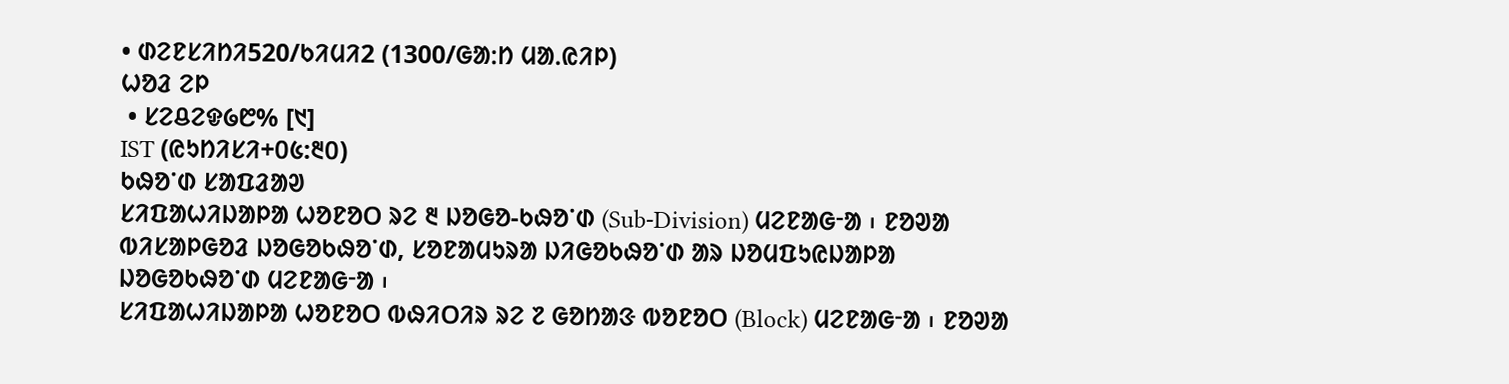• ᱰᱮᱱᱥᱤᱴᱤ520/ᱠᱤᱢᱤ2 (1300/ᱜᱟᱺᱴ ᱢᱟᱹᱭᱤᱞ)
ᱦᱚᱲ ᱮᱞ
 • ᱥᱮᱪᱮᱫ᱙᱘% [᱑]
IST (ᱭᱩᱴᱤᱥᱤ+᱐᱕:᱓᱐)
ᱠᱷᱚᱸᱰ ᱥᱟᱯᱲᱟᱣ
ᱥᱤᱯᱟᱦᱤᱡᱟᱞᱟ ᱦᱚᱱᱚᱛ ᱨᱮ ᱓ ᱡᱚᱜᱚ-ᱠᱷᱚᱸᱰ (Sub-Division) ᱢᱮᱱᱟᱜᱼᱟ ᱾ ᱱᱚᱣᱟ ᱵᱤᱥᱟᱞᱜᱚᱲ ᱡᱚᱜᱚᱠᱷᱚᱸᱰ, ᱥᱚᱱᱟᱢᱩᱨᱟ ᱡᱤᱜᱚᱠᱷᱚᱸᱰ ᱟᱨ ᱡᱚᱢᱯᱩᱭᱡᱟᱞᱟ ᱡᱚᱜᱚᱠᱷᱚᱸᱰ ᱢᱮᱱᱟᱜᱼᱟ ᱾
ᱥᱤᱯᱟᱦᱤᱡᱟᱞᱟ ᱦᱚᱱᱚᱛ ᱵᱷᱤᱛᱤᱨ ᱨᱮ ᱗ ᱜᱚᱴᱟᱝ ᱵᱚᱱᱚᱛ (Block) ᱢᱮᱱᱟᱜᱼᱟ ᱾ ᱱᱚᱣᱟ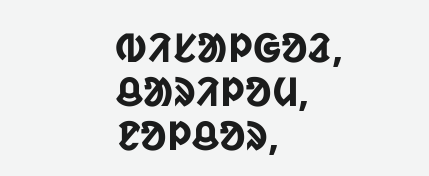ᱵᱤᱥᱟᱞᱜᱚᱲ, ᱪᱟᱨᱤᱞᱚᱢ, ᱱᱚᱞᱪᱚᱨ,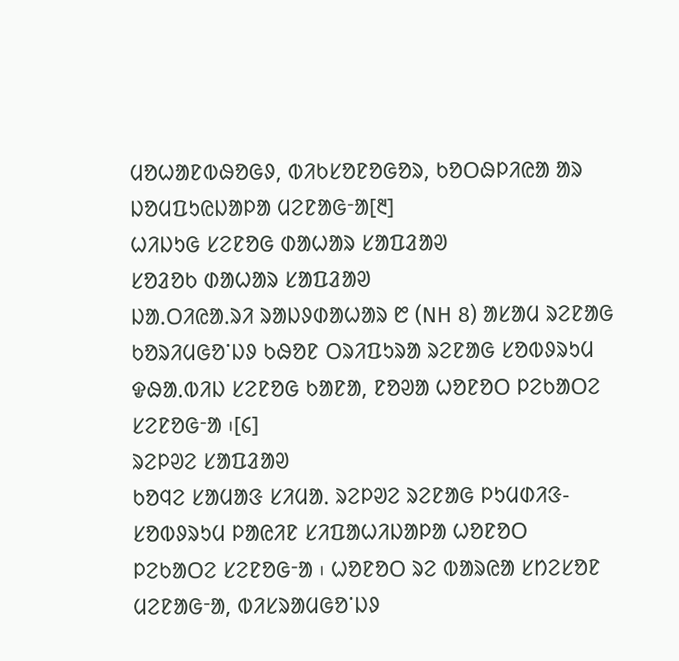ᱢᱚᱦᱟᱱᱵᱷᱚᱜᱽ, ᱵᱤᱠᱥᱚᱱᱚᱜᱚᱨ, ᱠᱚᱛᱷᱞᱤᱭᱟ ᱟᱨ ᱡᱚᱢᱯᱩᱭᱡᱟᱞᱟ ᱢᱮᱱᱟᱜᱼᱟ[᱓]
ᱦᱤᱡᱩᱜ ᱥᱮᱱᱚᱜ ᱰᱟᱦᱟᱨ ᱥᱟᱯᱲᱟᱣ
ᱥᱚᱲᱚᱠ ᱰᱟᱦᱟᱨ ᱥᱟᱯᱲᱟᱣ
ᱡᱟᱹᱛᱤᱭᱟᱹᱨᱤ ᱨᱟᱡᱽᱰᱟᱦᱟᱨ ᱘ (NH 8) ᱟᱥᱟᱢ ᱨᱮᱱᱟᱜ ᱠᱚᱨᱤᱢᱜᱚᱸᱡᱽ ᱠᱷᱚᱱ ᱛᱨᱤᱯᱩᱨᱟ ᱨᱮᱱᱟᱜ ᱥᱚᱵᱽᱨᱩᱢ ᱫᱷᱟᱹᱵᱤᱡ ᱥᱮᱱᱚᱜ ᱠᱟᱱᱟ, ᱱᱚᱣᱟ ᱦᱚᱱᱚᱛ ᱞᱮᱠᱟᱛᱮ ᱥᱮᱱᱚᱜᱼᱟ ᱾[᱔]
ᱨᱮᱞᱣᱮ ᱥᱟᱯᱲᱟᱣ
ᱠᱚᱧᱮ ᱥᱟᱢᱟᱝ ᱥᱤᱢᱟᱹ ᱨᱮᱞᱣᱮ ᱨᱮᱱᱟᱜ ᱞᱩᱢᱰᱤᱝ-ᱥᱚᱵᱽᱨᱩᱢ ᱞᱟᱭᱤᱱ ᱥᱤᱯᱟᱦᱤᱡᱟᱞᱟ ᱦᱚᱱᱚᱛ ᱞᱮᱠᱟᱛᱮ ᱥᱮᱱᱚᱜᱼᱟ ᱾ ᱦᱚᱱᱚᱛ ᱨᱮ ᱵᱟᱨᱭᱟ ᱥᱴᱮᱥᱚᱱ ᱢᱮᱱᱟᱜᱼᱟ, ᱵᱤᱥᱨᱟᱢᱜᱚᱸᱡᱽ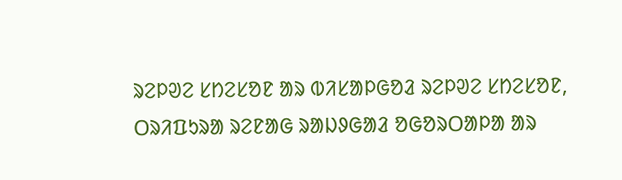ᱨᱮᱞᱣᱮ ᱥᱴᱮᱥᱚᱱ ᱟᱨ ᱵᱤᱥᱟᱞᱜᱚᱲ ᱨᱮᱞᱣᱮ ᱥᱴᱮᱥᱚᱱ, ᱛᱨᱤᱯᱩᱨᱟ ᱨᱮᱱᱟᱜ ᱨᱟᱡᱽᱜᱟᱲ ᱚᱜᱚᱨᱛᱟᱞᱟ ᱟᱨ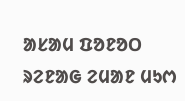ᱟᱥᱟᱢ ᱯᱚᱱᱚᱛ ᱨᱮᱱᱟᱜ ᱮᱢᱟᱱ ᱢᱩᱬ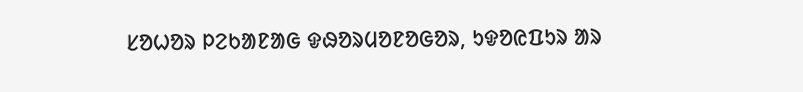ᱥᱚᱦᱚᱨ ᱞᱮᱠᱟᱱᱟᱜ ᱫᱷᱚᱨᱢᱚᱱᱚᱜᱚᱨ, ᱩᱫᱚᱭᱯᱩᱨ ᱟᱨ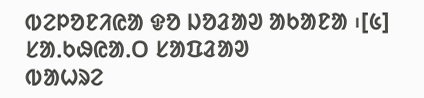ᱵᱮᱞᱚᱱᱤᱭᱟ ᱫᱚ ᱡᱚᱲᱟᱣ ᱟᱠᱟᱱᱟ ᱾[᱕]
ᱥᱟᱹᱠᱷᱭᱟᱹᱛ ᱥᱟᱯᱲᱟᱣ
ᱵᱟᱦᱨᱮ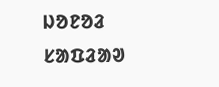ᱡᱚᱱᱚᱲ ᱥᱟᱯᱲᱟᱣ